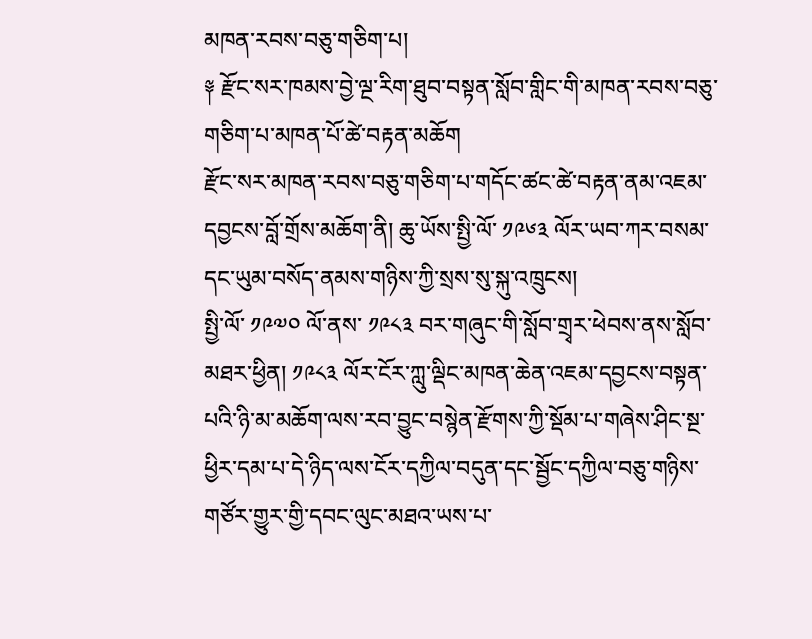མཁན་རབས་བཅུ་གཅིག་པ།
༈ རྫོང་སར་ཁམས་བྱེ་ལྔ་རིག་ཐུབ་བསྟན་སློབ་གླིང་གི་མཁན་རབས་བཅུ་གཅིག་པ་མཁན་པོ་ཚེ་བརྟན་མཆོག
རྫོང་སར་མཁན་རབས་བཅུ་གཅིག་པ་གདོང་ཚང་ཚེ་བརྟན་ནམ་འཇམ་དབྱངས་བློ་གྲོས་མཆོག་ནི། ཆུ་ཡོས་སྤྱི་ལོ་ ༡༩༦༣ ལོར་ཡབ་ཀར་བསམ་དང་ཡུམ་བསོད་ནམས་གཉིས་ཀྱི་སྲས་སུ་སྐུ་འཁྲུངས།
སྤྱི་ལོ་ ༡༩༧༠ ལོ་ནས་ ༡༩༨༣ བར་གཞུང་གི་སློབ་གྲྭར་ཕེབས་ནས་སློབ་མཐར་ཕྱིན། ༡༩༨༣ ལོར་ངོར་ཀླུ་ལྡིང་མཁན་ཆེན་འཇམ་དབྱངས་བསྟན་པའི་ཉི་མ་མཆོག་ལས་རབ་བྱུང་བསྙེན་རྫོགས་ཀྱི་སྡོམ་པ་གཞེས་ཤིང་སྔ་ཕྱིར་དམ་པ་དེ་ཉིད་ལས་ངོར་དཀྱིལ་བདུན་དང་སྦྱོང་དཀྱིལ་བཅུ་གཉིས་གཙོར་གྱུར་གྱི་དབང་ལུང་མཐའ་ཡས་པ་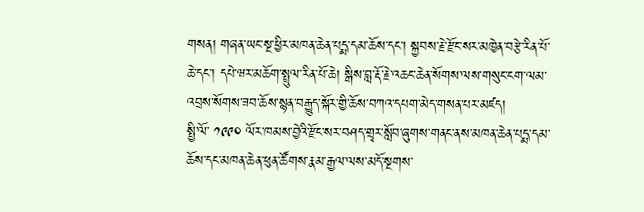གསན། གཞན་ཡང་སྔ་ཕྱིར་མཁན་ཆེན་པདྨ་དམ་ཆོས་དང་། སྐྱབས་རྗེ་རྫོང་སར་མཁྱེན་བརྩེ་རིན་པོ་ཆེ་དང་། དཔེ་ཝར་མཆོག་སྤྲུལ་རིན་པོ་ཆེ། སྒིས་བླ་རྡོ་རྗེ་འཆང་ཆེན་སོགས་ལས་གསུང་ངག་ལམ་འབྲས་སོགས་ཟབ་ཆོས་སྙན་བརྒྱུད་སྐོར་གྱི་ཆོས་བཀའ་དཔག་མེད་གསན་པར་མཛད།
སྤྱི་ལོ་ ༡༩༩༠ ལོར་ཁམས་བྱེའི་རྫོང་སར་བཤད་གྲྭར་སློབ་ཞུགས་གནང་ནས་མཁན་ཆེན་པདྨ་དམ་ཆོས་དང་མཁན་ཆེན་ཕུན་ཚོགས་རྣམ་རྒྱལ་ལས་མདོ་སྔགས་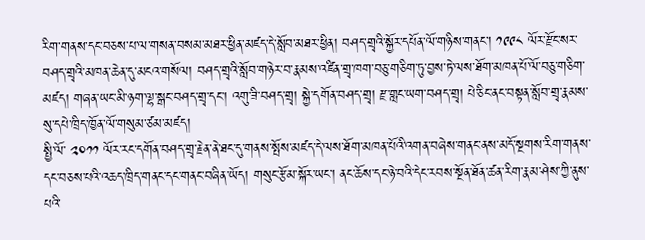རིག་གནས་དང་བཅས་པ་ལ་གསན་བསམ་མཐར་ཕྱིན་མཛད་དེ་སློབ་མཐར་ཕྱིན། བཤད་གྲྭའི་སྐྱོར་དཔོན་ལོ་གཉིས་གནང་། ༡༩༩༨ ལོར་རྫོང་སར་བཤད་གྲྭའི་མཁན་ཆེན་དུ་མངའ་གསོལ། བཤད་གྲྭའི་སློབ་གཉེར་བ་རྣམས་འཛིན་གྲྭ་ཁག་བཅུ་གཅིག་ཏུ་བྱས་ཏེ་ལས་ཐོག་མཁན་པོ་ལོ་བཅུ་གཅིག་མཛད། གཞན་ཡང་མི་ཉག་ལྷ་སྒང་བཤད་གྲྭ་དང་། འགུ་ཟི་བཤད་གྲྭ། སྐྱེ་དགོན་བཤད་གྲྭ། རྫ་གླང་ཡག་བཤད་གྲྭ། པེ་ཅིང་ནང་བསྟན་སློབ་གྲྭ་རྣམས་སུ་དཔེ་ཁྲིད་ཁྱོན་ལོ་གསུམ་ཙམ་མཛད།
སྤྱི་ལོ་ ༢༠༡༡ ལོར་རང་དགོན་བཤད་གྲྭ་རྗེན་ནེ་ཐང་དུ་གནས་སྤོས་མཛད་དེ་ལས་ཐོག་མཁན་པོའི་འགན་བཞེས་གནང་ནས་མདོ་སྔགས་རིག་གནས་དང་བཅས་པའི་འཆད་ཁྲིད་གནང་དང་གནང་བཞིན་ཡོད། གསུང་རྩོམ་སྐོར་ཡང་། ནང་ཆོས་དང་ཉེ་བའི་དེང་རབས་སྔོན་ཐོན་ཚན་རིག་རྣམ་ཤེས་ཀྱི་ནུས་པའི་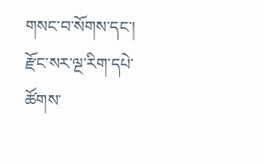གསང་བ་སོགས་དང་། རྫོང་སར་ལྔ་རིག་དཔེ་ཚོགས་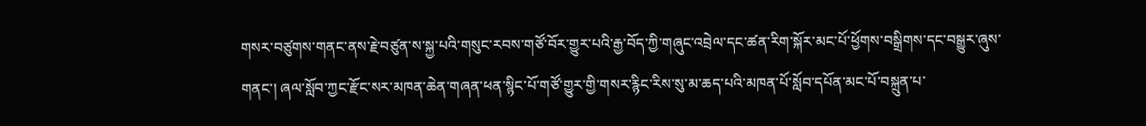གསར་བཙུགས་གནང་ནས་རྗེ་བཙུན་ས་སྐྱ་པའི་གསུང་རབས་གཙོ་བོར་གྱུར་པའི་རྒྱ་བོད་ཀྱི་གཞུང་འབྲེལ་དང་ཚན་རིག་སྐོར་མང་པོ་ཕྱོགས་བསྒྲིགས་དང་བསྒྱུར་ཞུས་གནང་། ཞལ་སློབ་ཀྱང་རྫོང་སར་མཁན་ཆེན་གཞན་ཕན་སྙིང་པོ་གཙོ་གྱུར་གྱི་གསར་རྙིང་རིས་སུ་མ་ཆད་པའི་མཁན་པོ་སློབ་དཔོན་མང་པོ་བསྐྲུན་པ་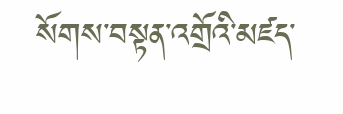སོགས་བསྟན་འགྲོའི་མཛད་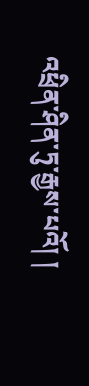འཕྲིན་ཤིན་ཏུ་རྒྱས་པའོ། །